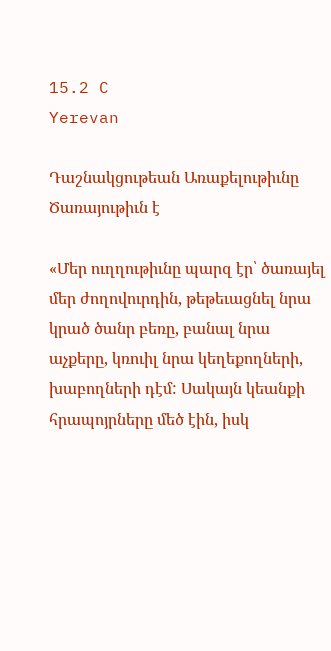15.2 C
Yerevan

Դաշնակցութեան Առաքելութիւնը Ծառայութիւն է

«Մեր ուղղութիւնը պարզ էր՝ ծառայել մեր ժողովուրդին, թեթեւացնել նրա կրած ծանր բեռը, բանալ նրա աչքերը, կռուիլ նրա կեղեքողների, խաբողների դէմ: Սակայն կեանքի հրապոյրները մեծ էին, իսկ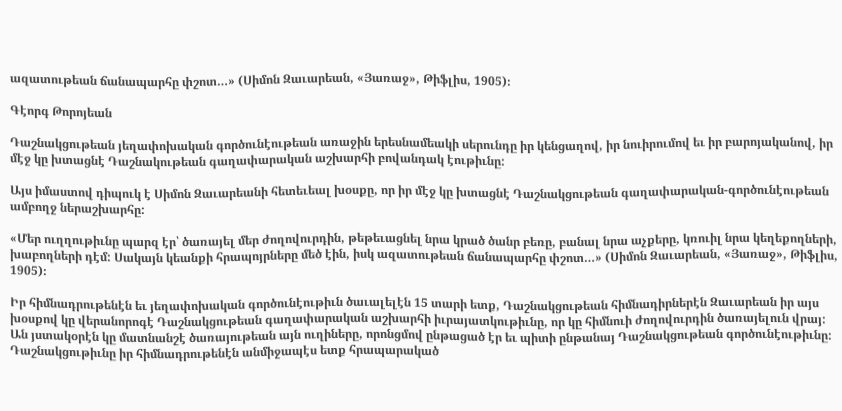ազատութեան ճանապարհը փշոտ…» (Սիմոն Զաւարեան, «Յառաջ», Թիֆլիս, 1905)։

Գէորգ Թորոյեան

Դաշնակցութեան յեղափոխական գործունէութեան առաջին երեսնամեակի սերունդը իր կենցաղով, իր նուիրումով եւ իր բարոյականով, իր մէջ կը խտացնէ Դաշնակութեան գաղափարական աշխարհի բովանդակ էութիւնը:

Այս իմաստով դիպուկ է Սիմոն Զաւարեանի հետեւեալ խօսքը, որ իր մէջ կը խտացնէ Դաշնակցութեան գաղափարական-գործունէութեան ամբողջ ներաշխարհը:

«Մեր ուղղութիւնը պարզ էր՝ ծառայել մեր ժողովուրդին, թեթեւացնել նրա կրած ծանր բեռը, բանալ նրա աչքերը, կռուիլ նրա կեղեքողների, խաբողների դէմ: Սակայն կեանքի հրապոյրները մեծ էին, իսկ ազատութեան ճանապարհը փշոտ…» (Սիմոն Զաւարեան, «Յառաջ», Թիֆլիս, 1905)։

Իր հիմնադրութենէն եւ յեղափոխական գործունէութիւն ծաւալելէն 15 տարի ետք, Դաշնակցութեան հիմնադիրներէն Զաւարեան իր այս խօսքով կը վերանորոգէ Դաշնակցութեան գաղափարական աշխարհի իւրայատկութիւնը, որ կը հիմնուի ժողովուրդին ծառայելուն վրայ: Ան յստակօրէն կը մատնանշէ ծառայութեան այն ուղիները, որոնցմով ընթացած էր եւ պիտի ընթանայ Դաշնակցութեան գործունէութիւնը: Դաշնակցութիւնը իր հիմնադրութենէն անմիջապէս ետք հրապարակած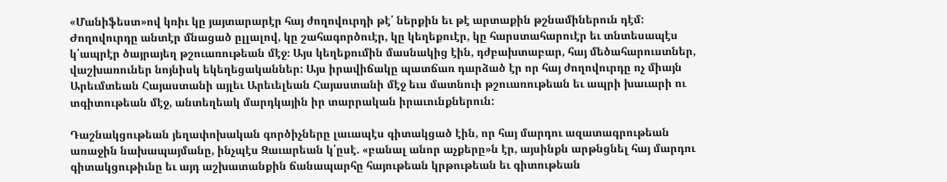«Մանիֆեստ»ով կռիւ կը յայտարարէր հայ ժողովուրդի թէ՛ ներքին եւ թէ արտաքին թշնամիներուն դէմ: Ժողովուրդը անտէր մնացած ըլլալով, կը շահագործուէր, կը կեղեքուէր, կը հարստահարուէր եւ տնտեսապէս կ՛ապրէր ծայրայեղ թշուառութեան մէջ։ Այս կեղեքումին մասնակից էին, դժբախտաբար, հայ մեծահարուստներ, վաշխառուներ նոյնիսկ եկեղեցականներ: Այս իրավիճակը պատճառ դարձած էր որ հայ ժողովուրդը ոչ միայն Արեւմտեան Հայաստանի այլեւ Արեւելեան Հայաստանի մէջ եւս մատնուի թշուառութեան եւ ապրի խաւարի ու տգիտութեան մէջ, անտեղեակ մարդկային իր տարրական իրաւունքներուն:

Դաշնակցութեան յեղափոխական գործիչները լաւապէս գիտակցած էին, որ հայ մարդու ազատագրութեան առաջին նախապայմանը, ինչպէս Զաւարեան կ՛ըսէ. «բանալ անոր աչքերը»ն էր, այսինքն արթնցնել հայ մարդու գիտակցութիւնը եւ այդ աշխատանքին ճանապարհը հայութեան կրթութեան եւ գիտութեան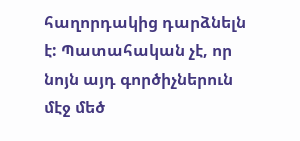հաղորդակից դարձնելն է: Պատահական չէ, որ նոյն այդ գործիչներուն մէջ մեծ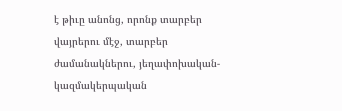է թիւը անոնց, որոնք տարբեր վայրերու մէջ, տարբեր ժամանակներու, յեղափոխական-կազմակերպական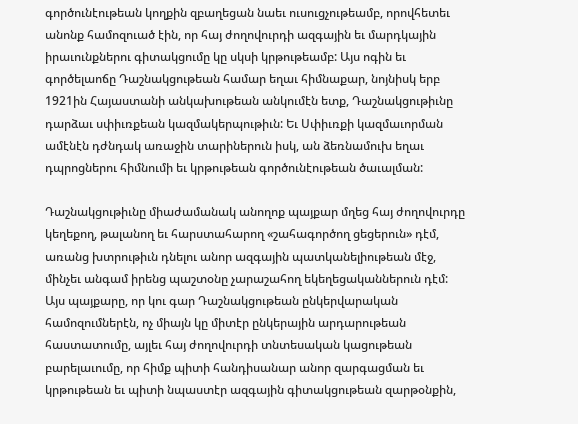գործունէութեան կողքին զբաղեցան նաեւ ուսուցչութեամբ, որովհետեւ անոնք համոզուած էին, որ հայ ժողովուրդի ազգային եւ մարդկային իրաւունքներու գիտակցումը կը սկսի կրթութեամբ: Այս ոգին եւ գործելաոճը Դաշնակցութեան համար եղաւ հիմնաքար, նոյնիսկ երբ 1921ին Հայաստանի անկախութեան անկումէն ետք, Դաշնակցութիւնը դարձաւ սփիւռքեան կազմակերպութիւն: Եւ Սփիւռքի կազմաւորման ամէնէն դժնդակ առաջին տարիներուն իսկ, ան ձեռնամուխ եղաւ դպրոցներու հիմնումի եւ կրթութեան գործունէութեան ծաւալման:

Դաշնակցութիւնը միաժամանակ անողոք պայքար մղեց հայ ժողովուրդը կեղեքող, թալանող եւ հարստահարող «շահագործող ցեցերուն» դէմ, առանց խտրութիւն դնելու անոր ազգային պատկանելիութեան մէջ, մինչեւ անգամ իրենց պաշտօնը չարաշահող եկեղեցականներուն դէմ: Այս պայքարը, որ կու գար Դաշնակցութեան ընկերվարական համոզումներէն, ոչ միայն կը միտէր ընկերային արդարութեան հաստատումը, այլեւ հայ ժողովուրդի տնտեսական կացութեան բարելաւումը, որ հիմք պիտի հանդիսանար անոր զարգացման եւ կրթութեան եւ պիտի նպաստէր ազգային գիտակցութեան զարթօնքին,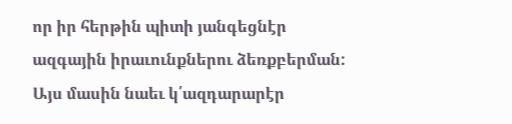որ իր հերթին պիտի յանգեցնէր ազգային իրաւունքներու ձեռքբերման: Այս մասին նաեւ կ՛ազդարարէր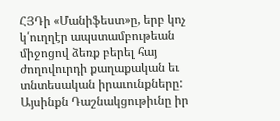ՀՅԴի «Մանիֆեստ»ը, երբ կոչ կ՛ուղղէր ապստամբութեան միջոցով ձեռք բերել հայ ժողովուրդի քաղաքական եւ տնտեսական իրաւունքները: Այսինքն Դաշնակցութիւնը իր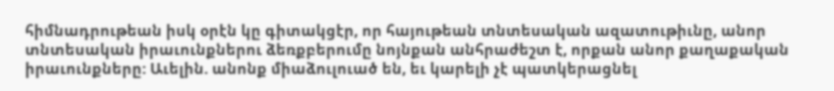հիմնադրութեան իսկ օրէն կը գիտակցէր, որ հայութեան տնտեսական ազատութիւնը, անոր տնտեսական իրաւունքներու ձեռքբերումը նոյնքան անհրաժեշտ է, որքան անոր քաղաքական իրաւունքները: Աւելին. անոնք միաձուլուած են, եւ կարելի չէ պատկերացնել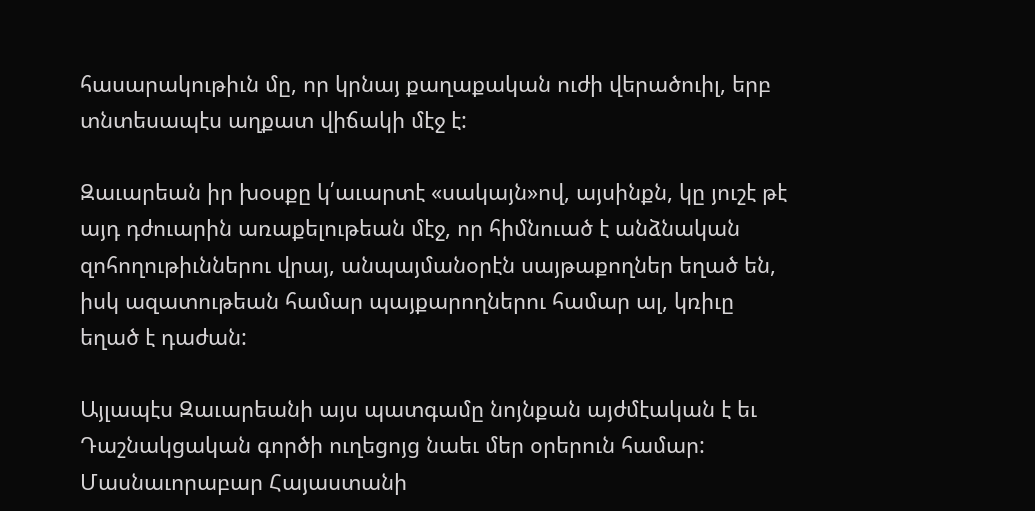հասարակութիւն մը, որ կրնայ քաղաքական ուժի վերածուիլ, երբ տնտեսապէս աղքատ վիճակի մէջ է:

Զաւարեան իր խօսքը կ՛աւարտէ «սակայն»ով, այսինքն, կը յուշէ թէ այդ դժուարին առաքելութեան մէջ, որ հիմնուած է անձնական զոհողութիւններու վրայ, անպայմանօրէն սայթաքողներ եղած են, իսկ ազատութեան համար պայքարողներու համար ալ, կռիւը եղած է դաժան:

Այլապէս Զաւարեանի այս պատգամը նոյնքան այժմէական է եւ Դաշնակցական գործի ուղեցոյց նաեւ մեր օրերուն համար: Մասնաւորաբար Հայաստանի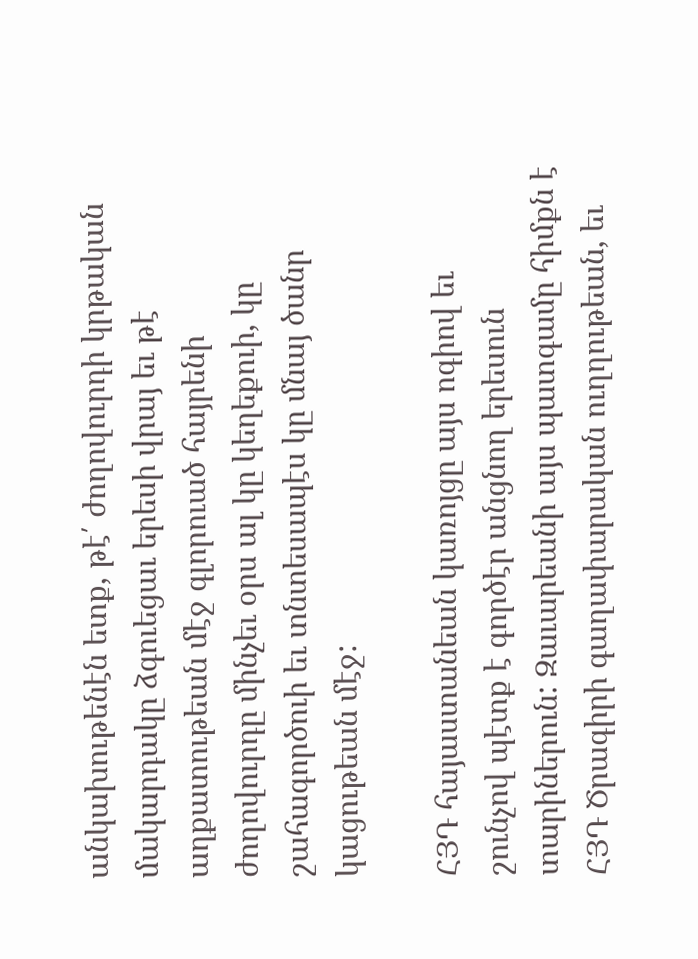անկախութենէն ետք, թէ՛ ժողովուրդի կրթական մակարդակը ձգուեցաւ երեսի վրայ եւ թէ աղքատութեան մէջ գլորուած հայրենի ժողովուրդը մինչեւ օրս ալ կը կեղեքուի, կը շահագործուի եւ տնտեսապէս կը մնայ ծանր կացութեան մէջ:

ՀՅԴ հայաստանեան կառոյցը այս ոգիով եւ շունչով պէտք է գործէր անցնող երեսուն տարիներուն: Զաւարեանի այս պատգամը հիմքն է ՀՅԴ Ծրագիրի գաղափարական ուղղութեան, եւ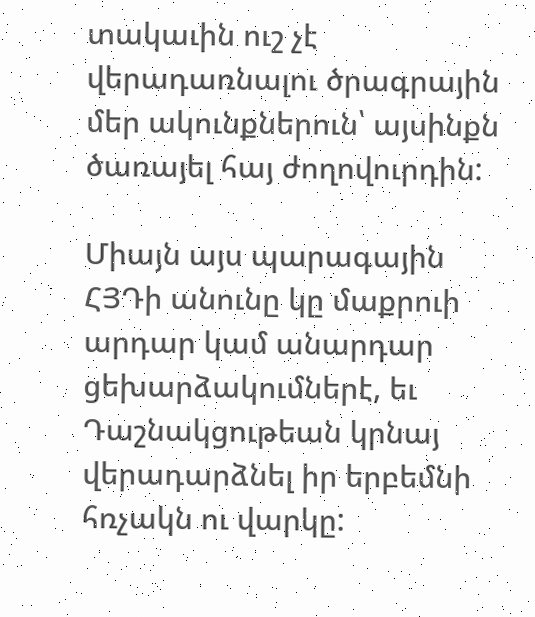տակաւին ուշ չէ վերադառնալու ծրագրային մեր ակունքներուն՝ այսինքն ծառայել հայ ժողովուրդին:

Միայն այս պարագային ՀՅԴի անունը կը մաքրուի արդար կամ անարդար ցեխարձակումներէ, եւ Դաշնակցութեան կրնայ վերադարձնել իր երբեմնի հռչակն ու վարկը: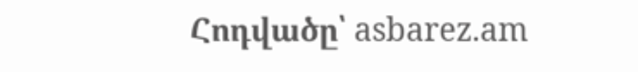Հոդվածը՝ asbarez.am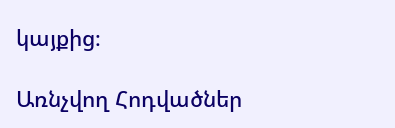կայքից։

Առնչվող Հոդվածներ